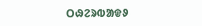ᱛᱷᱮᱨᱵᱟᱫᱽ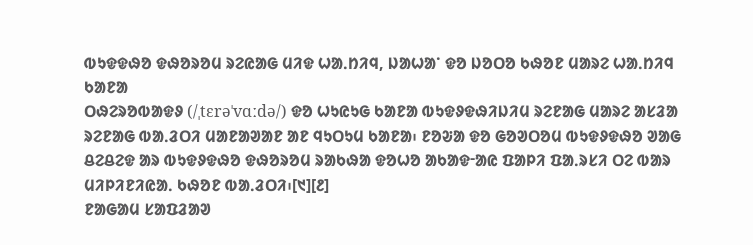ᱵᱩᱫᱫᱷᱚ ᱫᱷᱚᱨᱚᱢ ᱨᱮᱭᱟᱜ ᱢᱤᱫ ᱦᱟᱹᱴᱤᱧ, ᱡᱟᱦᱟᱸ ᱫᱚ ᱡᱚᱛᱚ ᱠᱷᱚᱱ ᱢᱟᱨᱮ ᱦᱟᱹᱴᱤᱧ ᱠᱟᱱᱟ
ᱛᱷᱮᱨᱚᱵᱟᱫᱽ (/ˌtɛrəˈvɑːdə/) ᱫᱚ ᱦᱩᱭᱩᱜ ᱠᱟᱱᱟ ᱵᱩᱫᱽᱫᱷᱤᱡᱤᱢ ᱨᱮᱱᱟᱜ ᱢᱟᱨᱮ ᱟᱥᱲᱟ ᱨᱮᱱᱟᱜ ᱵᱟᱹᱲᱛᱤ ᱢᱟᱱᱟᱣᱟᱱ ᱟᱱ ᱧᱩᱛᱩᱢ ᱠᱟᱱᱟ᱾ ᱱᱚᱶᱟ ᱫᱚ ᱜᱚᱣᱛᱚᱢ ᱵᱩᱫᱽᱫᱷᱚ ᱣᱟᱜ ᱪᱮᱪᱮᱫ ᱟᱨ ᱵᱩᱫᱽᱫᱷᱚ ᱫᱷᱚᱨᱚᱢ ᱨᱟᱠᱷᱟ ᱫᱚᱦᱚ ᱟᱠᱟᱫᱼᱟᱭ ᱯᱟᱞᱤ ᱯᱟᱹᱨᱥᱤ ᱛᱮ ᱵᱟᱨ ᱢᱤᱞᱤᱱᱤᱭᱟᱹ ᱠᱷᱚᱱ ᱵᱟᱹᱲᱛᱤ᱾[᱑][᱒]
ᱱᱟᱜᱟᱢ ᱥᱟᱯᱲᱟᱣ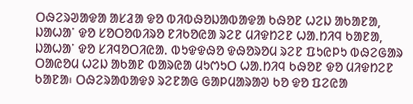ᱛᱷᱮᱨᱣᱟᱫᱟ ᱟᱥᱲᱟ ᱫᱚ ᱵᱤᱵᱷᱚᱡᱟᱵᱟᱫᱟ ᱠᱷᱚᱱ ᱦᱮᱡ ᱟᱠᱟᱱᱟ, ᱡᱟᱦᱟᱸ ᱫᱚ ᱥᱚᱛᱚᱵᱤᱨᱚ ᱱᱤᱠᱚᱭᱟ ᱨᱮᱱ ᱢᱤᱫᱴᱮᱱ ᱦᱟᱹᱴᱤᱧ ᱠᱟᱱᱟ, ᱡᱟᱦᱟᱸ ᱫᱚ ᱥᱤᱧᱚᱛᱤᱭᱟᱹ ᱵᱩᱫᱫᱷᱚ ᱫᱷᱚᱨᱚᱢ ᱨᱮᱱ ᱯᱩᱭᱞᱩ ᱵᱷᱮᱜᱟᱨ ᱛᱟᱭᱚᱢ ᱦᱮᱡ ᱟᱠᱟᱱ ᱵᱟᱨᱭᱟ ᱢᱩᱬᱩᱛ ᱦᱟᱹᱴᱤᱧ ᱠᱷᱚᱱ ᱫᱚ ᱢᱤᱫᱴᱮᱱ ᱠᱟᱱᱟ᱾ ᱛᱷᱮᱨᱟᱵᱟᱫᱽ ᱨᱮᱱᱟᱜ ᱜᱟᱞᱢᱟᱨᱟᱣ ᱠᱚ ᱫᱚ ᱯᱮᱭᱟ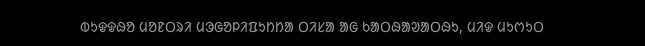ᱵᱩᱫᱫᱷᱚ ᱢᱚᱱᱛᱨᱤ ᱢᱳᱜᱚᱞᱤᱯᱩᱴᱴᱟ ᱛᱤᱥᱟ ᱟᱜ ᱠᱟᱛᱷᱟᱣᱟᱛᱷᱩ, ᱢᱤᱫ ᱢᱩᱬᱩᱛ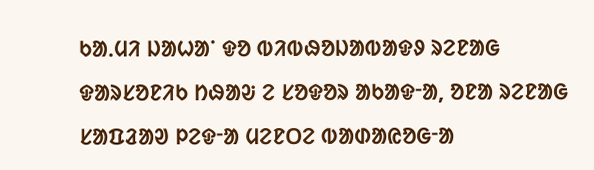ᱠᱟᱹᱢᱤ ᱡᱟᱦᱟᱸ ᱫᱚ ᱵᱤᱵᱷᱚᱡᱟᱵᱟᱫᱽ ᱨᱮᱱᱟᱜ ᱫᱟᱨᱥᱚᱱᱤᱠ ᱴᱷᱟᱶ ᱮ ᱥᱚᱫᱚᱨ ᱟᱠᱟᱫᱼᱟ, ᱚᱱᱟ ᱨᱮᱱᱟᱜ ᱥᱟᱯᱲᱟᱣ ᱞᱮᱫᱼᱟ ᱢᱮᱱᱛᱮ ᱵᱟᱰᱟᱭᱚᱜᱼᱟ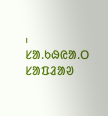᱾
ᱥᱟ.ᱠᱷᱭᱟ.ᱛ ᱥᱟᱯᱲᱟᱣ